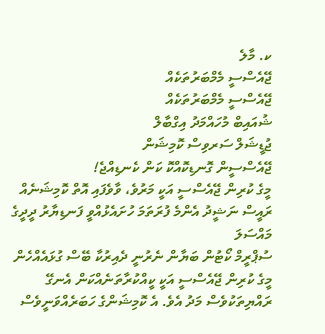ކ. މާލެ
ޖޭއެސްސީ މެމްބަރުތަކެއް
ޖޭއެސްސީ މެމްބަރުތަކެއް
ޝުއައިބް މުހައްމަދު އިގްބާލް
ޖުޑީޝަލް ސަރވިސް ކޮމިޝަން
ޖޭއެސްސީން ގޮނޑިކޮއްކޮ ކަން ކެނޑިއްޖެ!
މީގެ ކުރިން ޖޭއެސްސީ އަކީ މަރުވެ، ވާވެފައި އޮތް ކޮމިޝަނެއް
ރައީސް ނަޝީދު އެންމެ ފުރަތަމަ ހުށައެޅުއްވީ ފަނޑިޔާރު ދީދީގެ މައްސަލަ
ސުޕްރީމް ކޯޓުން ބަޔާން ނެރުނީ ދެއިރުކާ ބޭސް ގުޅައެއްހެން
މީގެ ކުރިން ޖޭއެސްސީ އަކީ ކީއްކުރާތަނެއްކަން އެނގޭ ރައްޔިތަކުވެސް މަދު އެވެ. އެ ކޮމިޝަންގެ ހަބަރެއްވަނީވެސް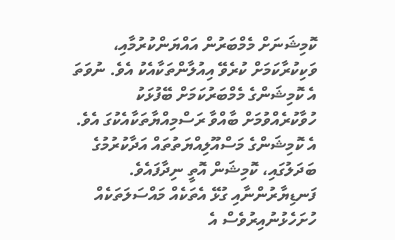ކޮމިޝަނަށް މެމްބަރުން އައްޔަންކުރުމާއި، ވަކިކުރާކަމަށް ކުރެވޭ އިއުލާންތަކާއެކު އެވެ. ނުވަތަ އެ ކޮމިޝަންގެ މެމްބަރުކަމަށް ބޭފުޅަކު ހުވާކުރެއްވުމަށް ބާއްވާ ރަސްމިއްޔާތަކާއެކުގަ އެވެ.
އެ ކޮމިޝަންގެ މަސްއޫލިއްޔަތުތައް އަދާކުރުމުގެ ބަދަލުގައި، ކޮމިޝަން އޮތީ ނިދާފައެވެ. ފަނޑިޔާރުންނާއި ގުޅޭ އެތަކެއް މައްސަލަތަކެއް ހުށަހެޅުނުއިރުވެސް އެ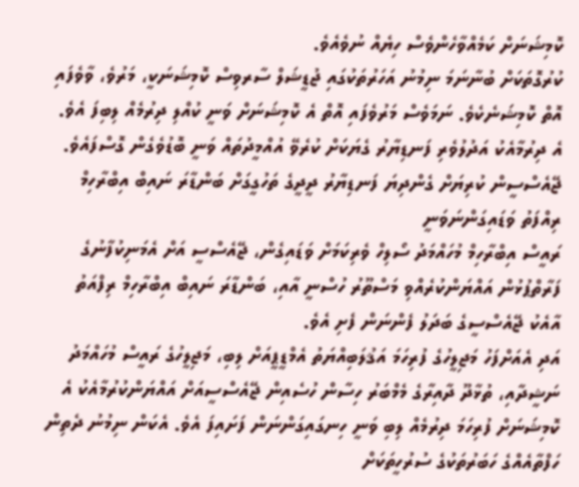ކޮމިޝަނަށް ކަމެއްވާހެންވެސް ހިޔެއް ނުވެއެވެ.
ކުރުގޮތަކަށް ބުނާނަމަ ނިމުނު އަހަރުތަކުގައި ޖުޑީޝަލް ސާރވިސް ކޮމިޝަނަކީ، މަރުވެ، ވާވެފައި އޮތް ކޮމިޝަނެކެވެ. ނަމަވެސް މަރުވެފައި އޮތް އެ ކޮމިޝަނަށް ވަނީ ކުއްލި ދިރުމެއް ލިބިފަ އެވެ. އެ ދިރުމާއެކު އަދުލުވެރި ފަނޑިޔާރު ގެޔަކަށް ކުރެވޭ އުއްމީދުތައް ވަނީ ބޮޑުވެގެން ގޮސްފައެވެ.
ޖޭއެސްސީން ކުރިޔަށް ގެންދިޔަ ފަނޑިޔާރު ދީދީގެ ތަހުގީގަށް ބަންޑާރަ ނައިބް އިބްރާހިމް ރިއްފަތު ވަޑައިގަންނަވަނީ
ރައީސް އިބްރާހިމް މުހައްމަދު ސޯލިހް ވެރިކަމަށް ވަޑައިގެން، ޖޭއެސްސީ އަށް އެމަނިކުފާނުގެ ފަރާތްޕުޅުން އައްޔަންކުރެއްވި މަސްތޫރު ހުސްނީ އާއި، ބަންޑާރަ ނައިބް އިބްރާހިމް ރިފްއަތު އާއެކު ޖޭއެސްސީގެ ބަދަލު ފެންނަން ފެށި އެވެ.
އަދި އެއަށްފަހު މަޖިލީހުގެ ފުރިހަމަ އަޤުލަބިއްޔަތު އެމްޑީޕީއަށް ލިބި، މަޖިލީހުގެ ރައީސް މުހައްމަދު ނަޝީދާއި، ތުޅާދޫ ދާއިރާގެ މެމްބަރު ހިސާން ހުސެއިން ޖޭއެސްސީއަށް އައްޔަންކުރުމާއެކު އެ ކޮމިޝަނަށް ފުރިހަމަ ދިރުމެއް ލިބި ވަނީ ހިނގައިގަންނަން ފަށައިފަ އެވެ. އެކަން ނިމުނު ދެތިން ހަފްތާއެއްގެ ހަބަރުތަކުގެ ސުރުހީތަކަށް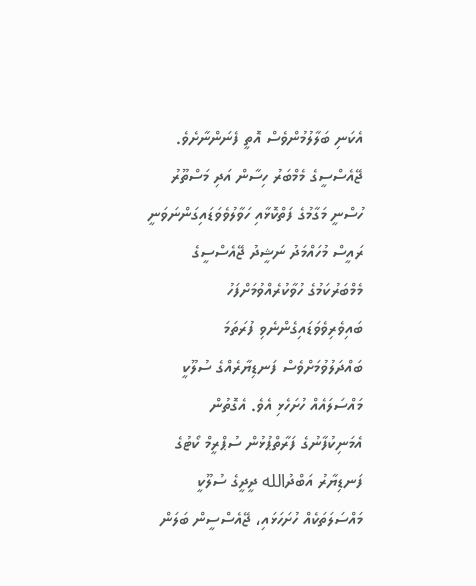އެކަނި ބަލާލުމުންވެސް އޮތީ ފެނަންނާށެވެ.
ޖޭއެސްސީގެ މެމްބަރު ހިސާން އަދި މަސްތޫރު ހުސްނީ މަގާމުގެ ފަތްކޮޅާއި ހަވާލުވެވަޑައިގަންނަވަނީ
ރައީސް މުހައްމަދު ނަޝީދު ޖޭއެސްސީގެ މެމްބަރުކަމުގެ ހުވާކުރެއްވުމަށްފަހު ބައިވެރިވެވަޑައިގެންނެވި ފުރަތަމަ ބައްދަލުވުމަށްވެސް ފަނޑިޔާރެއްގެ ސުލޫކީ މައްސަލައެއް ހުށަހެޅި އެވެ. އެގޮތުން އެމަނިކުފާނުގެ ފަރާތްޕުޅުން ސުޕްރީމް ކޯޓުގެ ފަނޑިޔާރު އަބްދުالله ދީދީގެ ސުލޫކީ މައްސަލަތަކެއް ހުށަހަޅައި، ޖޭއެސްސީން ބަލަން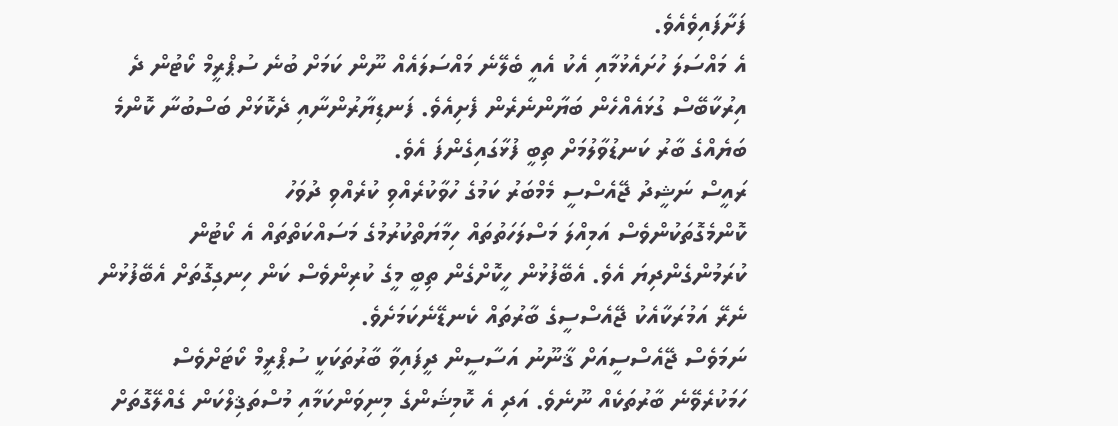ފަށާފައިވެއެވެ.
އެ މައްސަލަ ހުށައެޅުމާއި އެކު އެއީ ބެލޭނެ މައްސަލައެއް ނޫން ކަމަށް ބުނެ ސުޕްރީމް ކޯޓުން ދެ އިރުކާބޭސް ގުޅައެއްހެން ބަޔާންނެރެން ފެށިއެވެ. ފަނޑިޔާރުންނާއި ދެކޮޅަށް ބަސްބުނާ ކޮންމެ ބަޔެއްގެ ބާރު ކަނޑުވާލުމަށް ތިބީ ފުޅާގައިގެންފަ އެވެ.
ރައީސް ނަޝީދު ޖޭއެސްސީ މެމްބަރު ކަމުގެ ހުވާކުރެއްވި ކުރެއްވި ދުވަހު
ކޮންމެގޮތަކުންވެސް އަމިއްލަ މަސްލަހަތުތައް ހިމާޔަތްކުރުމުގެ މަސައްކަތްތައް އެ ކޯޓުން ކުރަމުންގެންދިޔަ އެވެ. އެބޭފުޅުން ހީކޮށްގެން ތިބީ މީގެ ކުރިންވެސް ކަން ހިނގިގޮތަށް އެބޭފުޅުން ނެރޭ އަމުރަކާއެކު ޖޭއެސްސީގެ ބާރުތައް ކެނޑޭނެކަމަށެވެ.
ނަމަވެސް ޖޭއެސްސީއަށް ޤާނޫނު އަސާސީން ދީފައިވާ ބާރުތަކަކީ ސުޕްރީމް ކޯޓަށްވެސް ހަމަކުރެވޭނެ ބާރުތަކެއް ނޫނެވެ. އަދި އެ ކޮމިޝަންގެ މިނިވަންކަމާއި މުސްތަޤިލްކަން ގެއްލޭގޮތަށް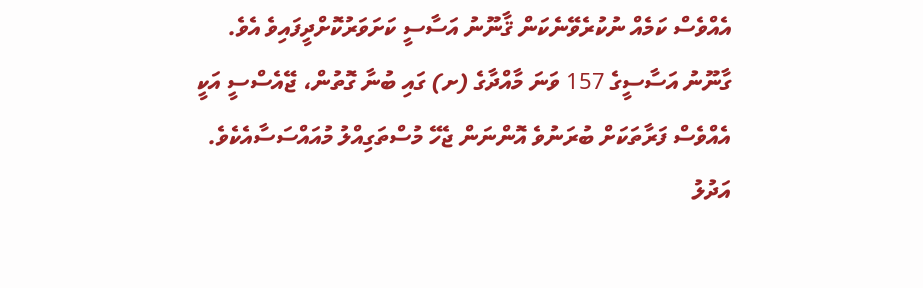އެއްވެސް ކަމެއް ނުކުރެވޭނެކަން ޤާނޫނު އަސާސީ ކަށަވަރުކޮށްދީފައިވެ އެވެ.
ގާނޫނު އަސާސީގެ 157 ވަނަ މާއްދާގެ (ށ) ގައި ބުނާ ގޮތުން، ޖޭއެސްސީ އަކީ އެއްވެސް ފަރާތަކަށް ބުރަނުވެ އޮންނަން ޖެހޭ މުސްތަގިއްލު މުއައްސަސާއެކެވެ.
އަދުލު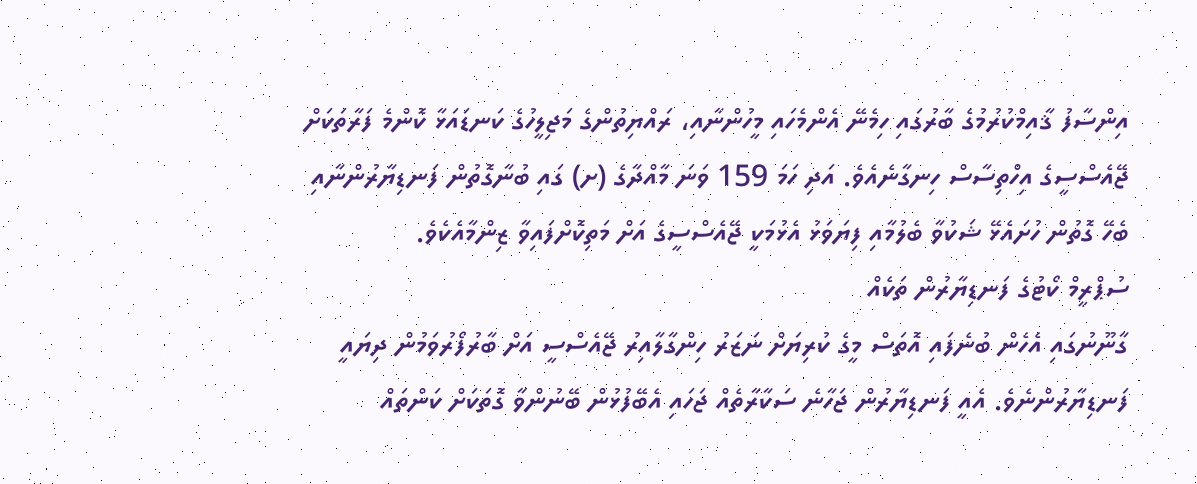އިންސާފު ޤާއިމްކުރުމުގެ ބާރުގައި ހިމެނޭ އެންމެހައި މީހުންނާއި، ރައްޔިތުންގެ މަޖިލީހުގެ ކަނޑައަޅާ ކޮންމެ ފަރާތަކަށް ޖޭއެސްސީގެ އިހްތިސާސް ހިނގާނެއެވެ. އަދި ހަމަ 159 ވަނަ މާއްދާގެ (ށ) ގައި ބުނާގޮތުން ފަނޑިޔާރުންނާއި ބެހޭ ގޮތުން ހުށައެޅޭ ޝަކުވާ ބެލުމާއި ފިޔަވަޅު އެޅުމަކީ ޖޭއެސްސީގެ އަށް މަތިކޮށްފައިވާ ޒިންމާއެކެވެ.
ސުޕްރީމް ކޯޓުގެ ފަނޑިޔާރުން ތަކެއް
ގާނޫނުގައި އެހެން ބުނެފައި އޮތަސް މީގެ ކުރިޔަށް ނަޒަރު ހިންގާލާއިރު ޖޭއެސްސީ އަށް ބާރުފޯރުވަމުން ދިޔައީ ފަނޑިޔާރުންނެވެ. އެއީ ފަނޑިޔާރުން ޖަހާނެ ސަކާރާތެއް ޖަހައި އެބޭފުޅުން ބޭނުންވާ ގޮތަކަށް ކަންތައް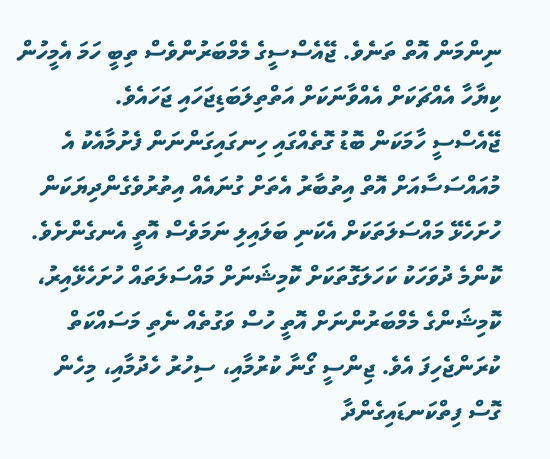ނިންމަން އޮތް ތަނެވެ. ޖޭއެސްސީގެ މެމްބަރުންވެސް ތިބީ ހަމަ އެމީހުން ކިޔާހާ އެއްޗަކަށް އެއްވާނަކަށް އަތްތިލަބަޑިޖަހައި ޖަހައެވެ.
ޖޭއެސްސީ ހާމަކަން ބޮޑު ގޮތެއްގައި ހިނގައިގަންނަން ފެށުމާއެކު އެ މުއައްސަސާއަށް އޮތް އިތުބާރު އެތަށް ގުނައެއް އިތުރުވެގެންދިޔަކަން ހުށަހެޅޭ މައްސަލަތަކަށް އެކަނި ބަލައިލި ނަމަވެސް އޮތީ އެނގެންށެވެ. ކޮންމެ ދުވަހަކު ކަހަލަގޮތަކަށް ކޮމިޝަނަށް މައްސަލަތައް ހުށަހެޅޭއިރު، ކޮމިޝަންގެ މެމްބަރުންނަށް އޮތީ ހުސް ވަގުތެއް ނެތި މަސައްކަތް ކުރަންޖެހިފަ އެވެ. ޖިންސީ ގޯނާ ކުރުމާއި، ސިހުރު ހެދުމާއި، މިހެން ގޮސް ފިތްކަނޑައިގެންދާ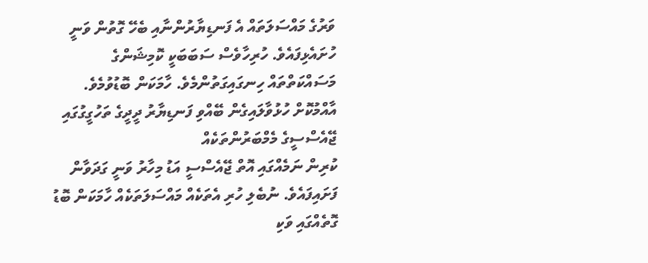ވަރުގެ މައްސަލަތައް އެ ފަނޑިޔާރުންނާއި ބެހޭ ގޮތުން ވަނީ ހުށައެޅިފައެވެ. ހުރިހާވެސް ސަބަބަކީ ކޮމިޝަންގެ މަސައްކަތްތައް ހިނގައިގަތުންމެވެ. ހާމަކަން ބޮޑުވުމެވެ.
އާއްމުކޮށް ހުޅުވާލައިގެން ބޭއްވި ފަނޑިޔާރު ދީދީގެ ތަހުގީގުގައި ޖޭއެސްސީގެ މެމްބަރުންތަކެއް
ކުރިން ނަމެއްގައި އޮތް ޖޭއެސްސީ އަޑު މިހާރު ވަނީ ގަދަވާން ފަށައިފައެވެ. ނުބެލި ހުރި އެތަކެއް މައްސަލަތަކެއް ހާމަކަން ބޮޑު ގޮތެއްގައި ވަކި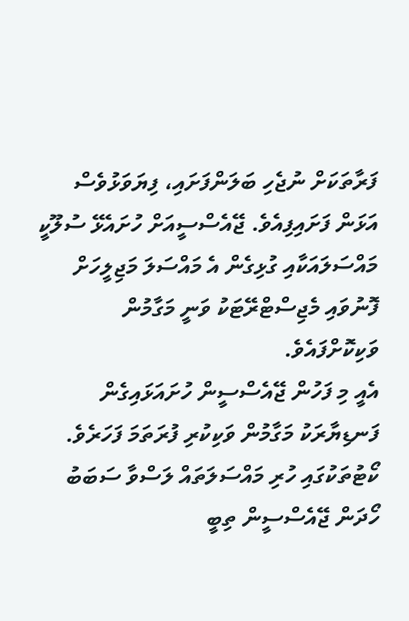ފަރާތަކަށް ނުޖެހި ބަލަންފަށައި، ފިޔަވަޅުވެސް އަޅަން ފަށައިފިއެވެ. ޖޭއެސްސީއަށް ހުށައެޅޭ ސުލޫކީ މައްސަލައަކާއި ގުޅިގެން އެ މައްސަލަ މަޖިލީހަށް ފޮނުވައި މެޖިސްޓްރޭޓަކު ވަނީ މަގާމުން ވަކިކޮށްފައެވެ.
އެއީ މި ފަހުން ޖޭއެސްސީން ހުށައަޅައިގެން ފަނޑިޔާރަކު މަގާމުން ވަކިކުރި ފުރަތަމަ ފަހަރެވެ. ކޯޓުތަކުގައި ހުރި މައްސަލަތައް ލަސްވާ ސަބަބު ހޯދަން ޖޭއެސްސީން ތިބީ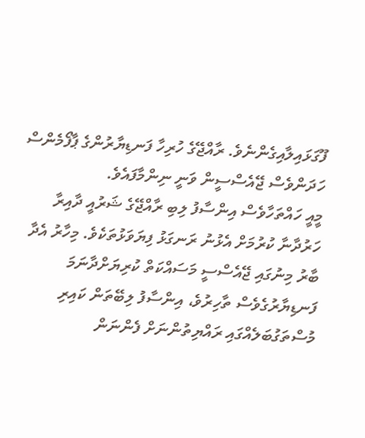ފޫގަޅައިލާއިގެންނެވެ. ރާއްޖޭގެ ހުރިހާ ފަނޑިޔާރުންގެ ޕާފޯމެންސް ހަދަންވެސް ޖޭއެސްސީން ވަނީ ނިންމާފައެވެ.
މީއީ ހައްތަހާވެސް އިންސާފު ލިބި ރާއްޖޭގެ ޝަރުއީ ދާއިރާ ހަރުދާނާ ކުރުމަށް އެޅުނު ރަނގަޅު ފިޔަވަޅުތަކެވެ. މިހާރު އެދާ ބާރު މިނުގައި ޖޭއެސްސީ މަސައްކަތް ކުރިޔަށްދާނަމަ ފަނޑިޔާރުގެވެސް ތާހިރުވެ، އިންސާފު ލިބޭތަން ކައިރި މުސްތަގުބަލެއްގައި ރައްޔިތުންނަށް ފެންނަން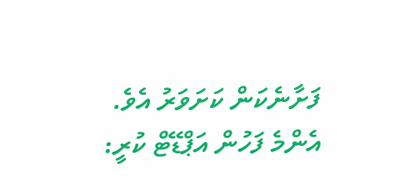ފަށާނެކަން ކަށަވަރު އެވެ.
އެންމެ ފަހުން އަޕްޑޭޓް ކުރީ: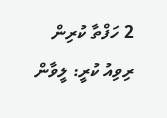2 ހަފްތާ ކުރިން
ރިވިއު ކުރީ: ލީވާން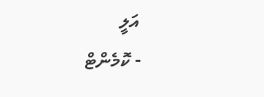އަލީ
- ކޮމެންޓް